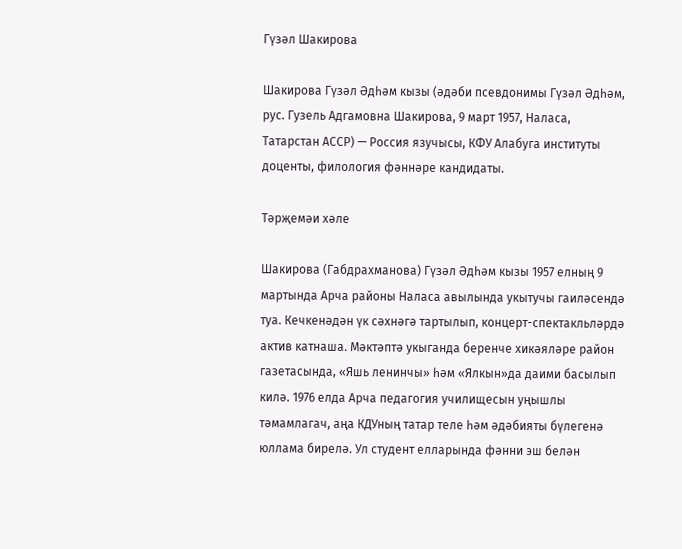Гүзәл Шакирова

Шакирова Гүзәл Әдһәм кызы (әдәби псевдонимы Гүзәл Әдһәм, рус. Гузель Адгамовна Шакирова, 9 март 1957, Наласа, Татарстан АССР) — Россия язучысы, КФУ Алабуга институты доценты, филология фәннәре кандидаты.

Тәрҗемәи хәле

Шакирова (Габдрахманова) Гүзәл Әдһәм кызы 1957 елның 9 мартында Арча районы Наласа авылында укытучы гаиләсендә туа. Кечкенәдән үк сәхнәгә тартылып, концерт-спектакльләрдә актив катнаша. Мәктәптә укыганда беренче хикәяләре район газетасында, «Яшь ленинчы» һәм «Ялкын»да даими басылып килә. 1976 елда Арча педагогия училищесын уңышлы тәмамлагач, аңа КДУның татар теле һәм әдәбияты бүлегенә юллама бирелә. Ул студент елларында фәнни эш белән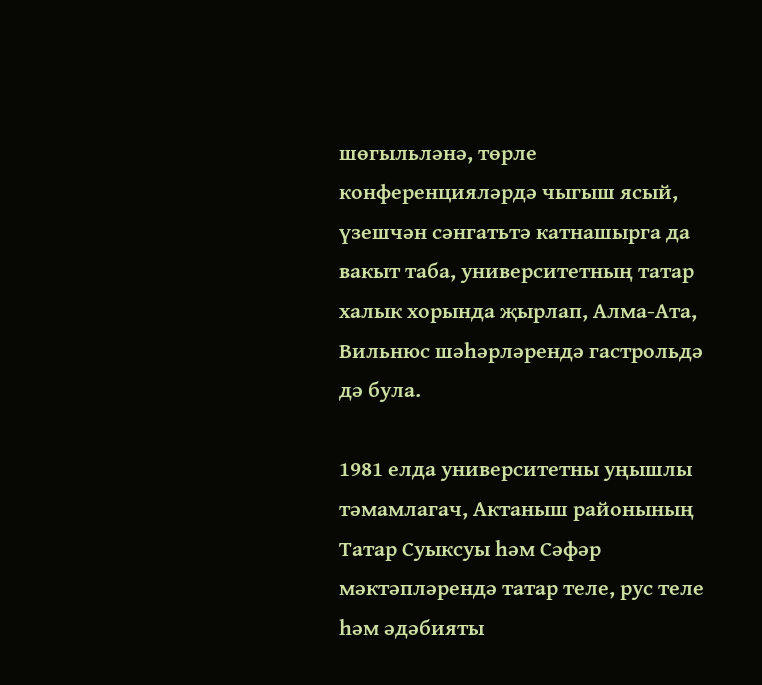шөгыльләнә, төрле конференцияләрдә чыгыш ясый, үзешчән сәнгатьтә катнашырга да вакыт таба, университетның татар халык хорында җырлап, Алма-Ата, Вильнюс шәһәрләрендә гастрольдә дә була.

1981 елда университетны уңышлы тәмамлагач, Актаныш районының Татар Суыксуы һәм Сәфәр мәктәпләрендә татар теле, рус теле һәм әдәбияты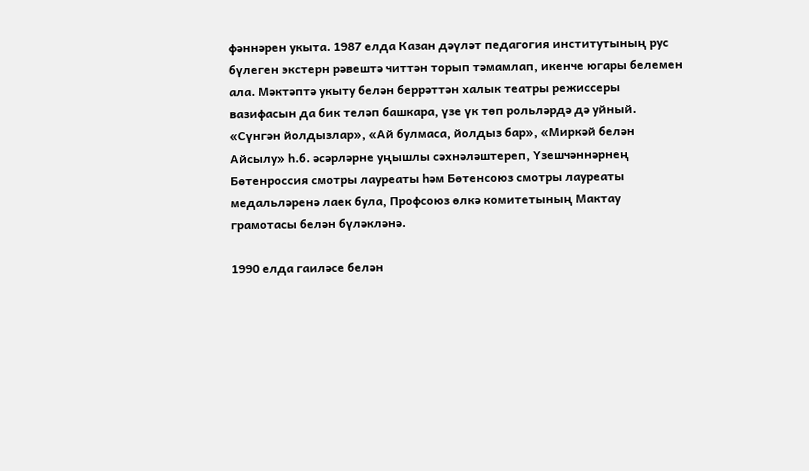фәннәрен укыта. 1987 елда Казан дәүләт педагогия институтының рус бүлеген экстерн рәвештә читтән торып тәмамлап, икенче югары белемен ала. Мәктәптә укыту белән беррәттән халык театры режиссеры вазифасын да бик теләп башкара, үзе үк төп рольләрдә дә уйный. «Сүнгән йолдызлар», «Ай булмаса, йолдыз бар», «Миркәй белән Айсылу» һ.б. әсәрләрне уңышлы сәхнәләштереп, Үзешчәннәрнең Бөтенроссия смотры лауреаты һәм Бөтенсоюз смотры лауреаты медальләренә лаек була, Профсоюз өлкә комитетының Мактау грамотасы белән бүләкләнә.

1990 елда гаиләсе белән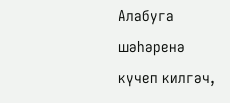Алабуга шәһәренә күчеп килгәч,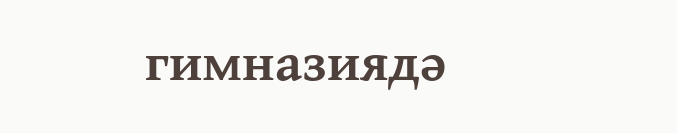гимназиядә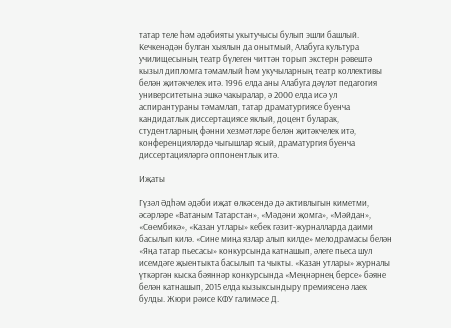татар теле һәм әдәбияты укытучысы булып эшли башлый. Кечкенәдән булган хыялын да онытмый, Алабуга культура училищесының театр бүлеген читтән торып экстерн рәвештә кызыл дипломга тәмамлый һәм укучыларның театр коллективы белән җитәкчелек итә. 1996 елда аны Алабуга дәүләт педагогия университетына эшкә чакыралар, ә 2000 елда исә ул аспирантураны тәмамлап, татар драматургиясе буенча кандидатлык диссертациясе яклый, доцент буларак, студентларның фәнни хезмәтләре белән җитәкчелек итә, конференцияләрдә чыгышлар ясый, драматургия буенча диссертацияләргә оппонентлык итә.

Иҗаты

Гүзәл Әдһәм әдәби иҗат өлкәсендә дә активлыгын киметми, әсәрләре «Ватаным Татарстан», «Мәдәни җомга», «Мәйдан», «Сөембикә», «Казан утлары» кебек гәзит-журналларда даими басылып килә. «Сине миңа язлар алып килде» мелодрамасы белән «Яңа татар пьесасы» конкурсында катнашып, әлеге пьеса шул исемдәге җыентыкта басылып та чыкты. «Казан утлары» журналы үткәргән кыска бәяннәр конкурсында «Меңнәрнең берсе» бәяне белән катнашып, 2015 елда кызыксындыру премиясенә лаек булды. Жюри рәисе КФУ галимәсе Д.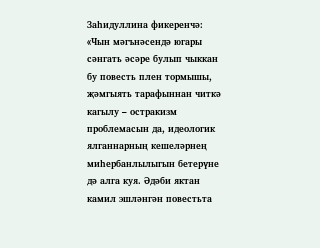Заһидуллина фикеренчә: «Чын мәгънәсендә югары сәнгать әсәре булып чыккан бу повесть плен тормышы, җәмгыять тарафыннан читкә кагылу – остракизм проблемасын да, идеологик ялганнарның кешеләрнең миһербанлылыгын бетерүне дә алга куя. Әдәби яктан камил эшләнгән повестьта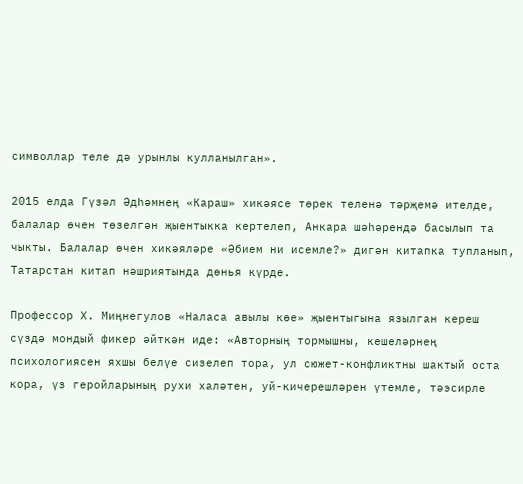символлар теле дә урынлы кулланылган».

2015 елда Гүзәл Әдһәмнең «Караш» хикәясе төрек теленә тәрҗемә ителде, балалар өчен төзелгән җыентыкка кертелеп, Анкара шәһәрендә басылып та чыкты. Балалар өчен хикәяләре «Әбием ни исемле?» дигән китапка тупланып, Татарстан китап нәшриятында дөнья күрде.

Профессор Х. Миңнегулов «Наласа авылы көе» җыентыгына язылган кереш сүздә мондый фикер әйткән иде: «Авторның тормышны, кешеләрнең психологиясен яхшы белүе сизелеп тора, ул сюжет-конфликтны шактый оста кора, үз геройларының рухи халәтен, уй-кичерешләрен үтемле, тәэсирле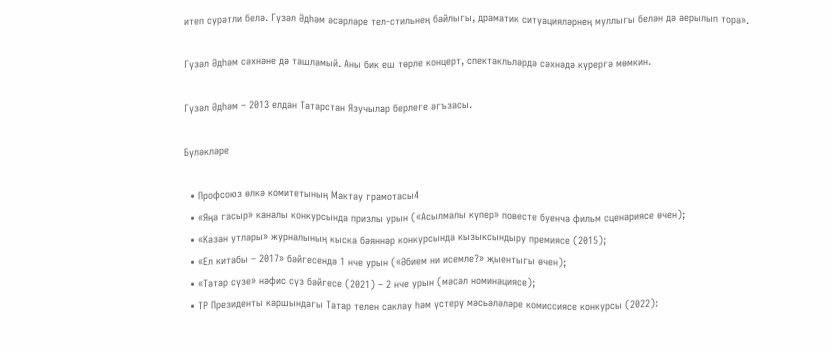итеп сурәтли белә. Гүзәл Әдһәм әсәрләре тел-стильнең байлыгы, драматик ситуацияләрнең муллыгы белән дә аерылып тора».

Гүзәл Әдһәм сәхнәне дә ташламый. Аны бик еш төрле концерт, спектакльләрдә сәхнәдә күрергә мөмкин.

Гүзәл Әдһәм – 2013 елдан Татарстан Язучылар берлеге әгъзасы.

Бүләкләре

  • Профсоюз өлкә комитетының Мактау грамотасы4
  • «Яңа гасыр» каналы конкурсында призлы урын («Асылмалы күпер» повесте буенча фильм сценариясе өчен);
  • «Казан утлары» журналының кыска бәяннәр конкурсында кызыксындыру премиясе (2015);
  • «Ел китабы – 2017» бәйгесендә 1 нче урын («Әбием ни исемле?» җыентыгы өчен);
  • «Татар сүзе» нәфис сүз бәйгесе (2021) – 2 нче урын (мәсәл номинациясе);
  • ТР Президенты каршындагы Татар телен саклау һәм үстерү мәсьәләләре комиссиясе конкурсы (2022):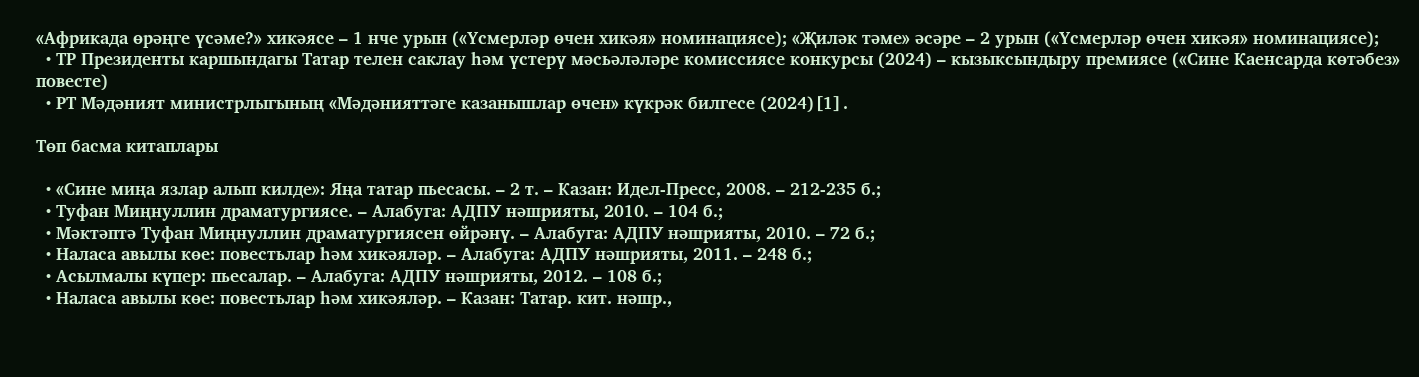«Африкада өрәңге үсәме?» хикәясе – 1 нче урын («Үсмерләр өчен хикәя» номинациясе); «Җиләк тәме» әсәре – 2 урын («Үсмерләр өчен хикәя» номинациясе);
  • ТР Президенты каршындагы Татар телен саклау һәм үстерү мәсьәләләре комиссиясе конкурсы (2024) – кызыксындыру премиясе («Сине Каенсарда көтәбез» повесте)
  • РТ Мәдәният министрлыгының «Мәдәнияттәге казанышлар өчен» күкрәк билгесе (2024)[1].

Төп басма китаплары

  • «Сине миңа язлар алып килде»: Яңа татар пьесасы. – 2 т. – Казан: Идел-Пресс, 2008. – 212-235 б.;
  • Туфан Миңнуллин драматургиясе. – Алабуга: АДПУ нәшрияты, 2010. – 104 б.;
  • Мәктәптә Туфан Миңнуллин драматургиясен өйрәнү. – Алабуга: АДПУ нәшрияты, 2010. – 72 б.;
  • Наласа авылы көе: повестьлар һәм хикәяләр. – Алабуга: АДПУ нәшрияты, 2011. – 248 б.;
  • Асылмалы күпер: пьесалар. – Алабуга: АДПУ нәшрияты, 2012. – 108 б.;
  • Наласа авылы көе: повестьлар һәм хикәяләр. – Казан: Татар. кит. нәшр.,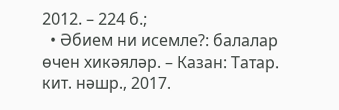2012. – 224 б.;
  • Әбием ни исемле?: балалар өчен хикәяләр. – Казан: Татар. кит. нәшр., 2017.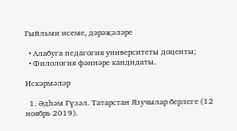Гыйльми исеме, дәрәҗәләре

  • Алабуга педагогия университеты доценты;
  • Филология фәннәре кандидаты.

Искәрмәләр

  1. Әдһәм Гүзәл. Татарстан Язучылар берлеге (12 ноябрь 2019).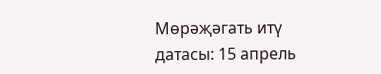Мөрәҗәгать итү датасы: 15 апрель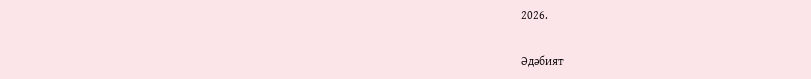2026.

Әдәбият